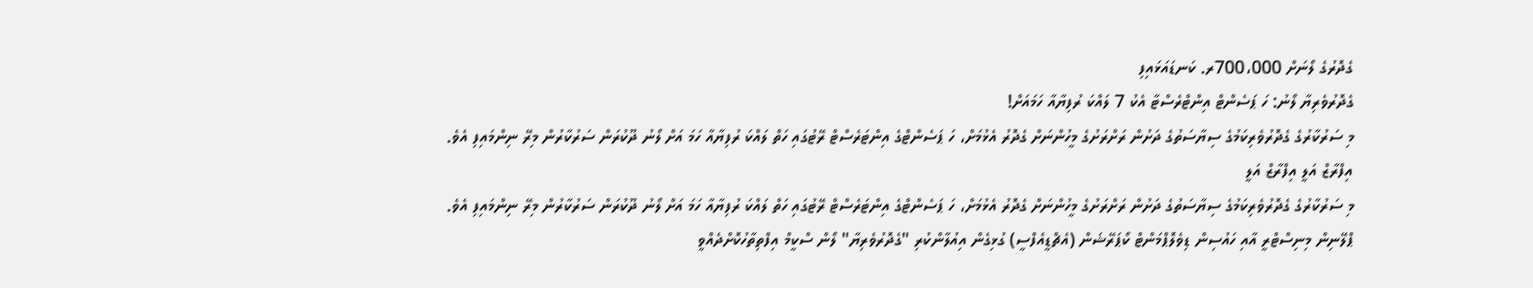ގެދޮރުގެ ލޯނަށް 700،000ރ. ކަނޑައަޅައިފި
ގެދޮރުވެރިޔާ ލޯނު: ހަ ޕަސެންޓް އިންޓްރެސްޓާ އެކު 7 ލައްކަ ރުފިޔާއާ ހަމައަށް!
މި ސަރުކާރުގެ ގެދޮރުވެރިކަމުގެ ސިޔާސަތުގެ ދަށުން ރަށްރަށުގެ މީހުންނަށް ގެދޮރު އެޅުމަށް، ހަ ޕަސެންޓްގެ އިންޓަރެސްޓް ރޭޓުގައި ހަތް ލައްކަ ރުފިޔާއާ ހަމަ އަށް ލޯނު ދޫކުރަން ސަރުކާރުން މިރޭ ނިންމައިފި އެވެ.
އިފްރާޒް އަލީ އިފްރާޒް އަލީ
މި ސަރުކާރުގެ ގެދޮރުވެރިކަމުގެ ސިޔާސަތުގެ ދަށުން ރަށްރަށުގެ މީހުންނަށް ގެދޮރު އެޅުމަށް، ހަ ޕަސެންޓްގެ އިންޓަރެސްޓް ރޭޓުގައި ހަތް ލައްކަ ރުފިޔާއާ ހަމަ އަށް ލޯނު ދޫކުރަން ސަރުކާރުން މިރޭ ނިންމައިފި އެވެ.
ޕްލޭނިން މިނިސްޓްރީ އާއި ހައުސިން ޑިވެލޮޕްމަންޓް ކޯޕަރޭޝަން (އެޗްޑީއެފްސީ) ގުޅިގެން އިއުލާންކުރި "ގެދޮރުވެރިޔާ" ލޯން ސްކީމް އިފްތިތާހުކޮށްދެއްވީ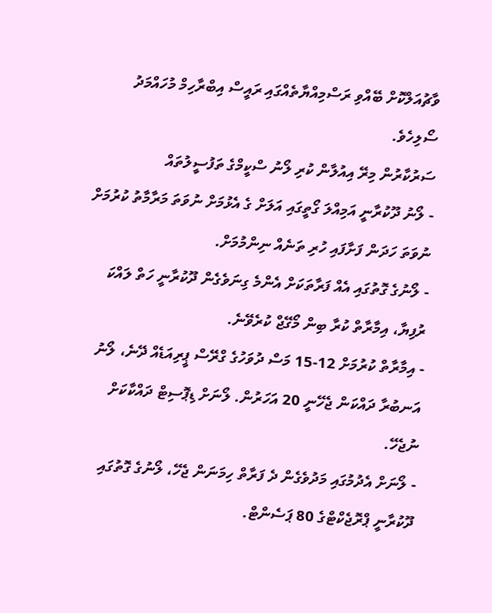ވާޗުއަލްކޮށް ބޭއްވި ރަސްމިއްޔާތެއްގައި ރައީސް އިބްރާހިމް މުހައްމަދު ސޯލިހެވެ.
ސަރުކާރުން މިރޭ އިއުލާން ކުރި ލޯނު ސްކީމްގެ ތަފުސީލުތައް
- ލޯނު ދޫކުރާނީ އަމިއްލަ ގޯތީގައި އަލަށް ގެ އެޅުމަށް ނުވަތަ މަރާމާތު ކުރުމަށް ނުވަތަ ހަދަން ފަށާފައި ހުރި ތަނެއް ނިންމުމަށް.
- ލޯނުގެ ގޮތުގައި އެއް ފަރާތަކަށް އެންމެ ގިނަވެގެން ދޫކުރާނީ ހަތް ލައްކަ ރުފިޔާ، އިމާރާތް ކުރާ ބިން މޯގޭޖް ކުރެވޭނެ.
- އިމާރާތް ކުރުމަށް 12-15 މަސް ދުވަހުގެ ގްރޭސް ޕީރިއަޑެއް ދޭނެ، ލޯނު އަނބުރާ ދައްކަން ޖެހޭނީ 20 އަހަރުން. ލޯނަށް ޑިޕޮސިޓް ދައްކާކަށް ނުޖެހޭ.
- ލޯނަށް އެދުމުގައި މަދުވެގެން ދެ ފަރާތް ހިމަނަން ޖެހޭ، ލޯނުގެ ގޮތުގައި ދޫކުރާނީ ޕްރޮޖެކްޓްގެ 80 ޕަސެންޓް.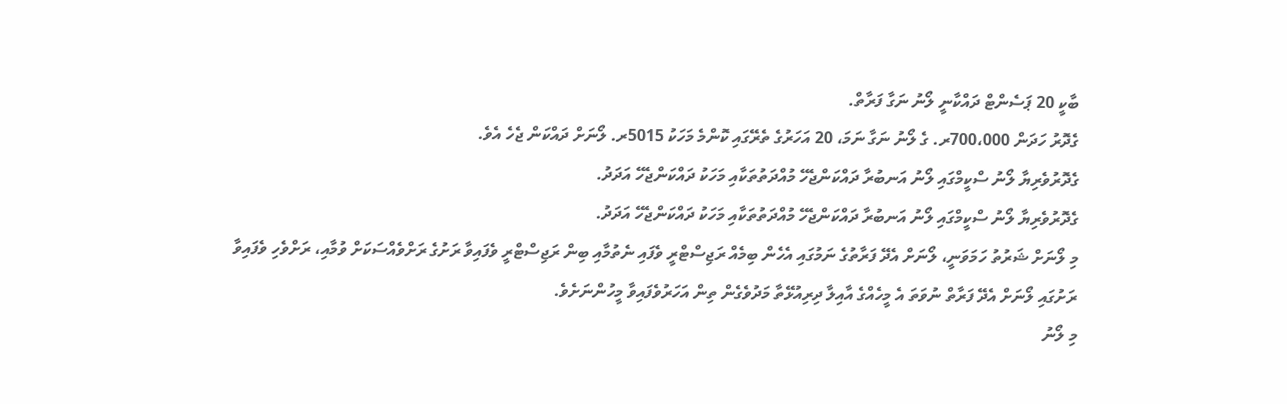ބާކީ 20 ޕަސެންޓް ދައްކާނީ ލޯނު ނަގާ ފަރާތް.
ގެދޮރު ހަދަން 700،000ރ. ގެ ލޯނު ނަގާ ނަމަ، 20 އަހަރުގެ ތެރޭގައި ކޮންމެ މަހަކު 5015ރ. ލޯނަށް ދައްކަން ޖެހެ އެވެ.
ގެދޮރުވެރިޔާ ލޯނު ސްކީމްގައި ލޯނު އަނބުރާ ދައްކަންޖެހޭ މުއްދަތުތަކާއި މަހަކު ދައްކަންޖެހޭ އަދަދު.
ގެދޮރުވެރިޔާ ލޯނު ސްކީމްގައި ލޯނު އަނބުރާ ދައްކަންޖެހޭ މުއްދަތުތަކާއި މަހަކު ދައްކަންޖެހޭ އަދަދު.
މި ލޯނަށް ޝަރުތު ހަމަވަނީ، ލޯނަށް އެދޭ ފަރާތުގެ ނަމުގައި އެހެން ބިމެއް ރަޖިސްޓްރީ ވެފައި ނެތުމާއި ބިން ރަޖިސްޓްރީ ވެފައިވާ ރަށުގެ ރަށްވެއްސަކަށް ވުމާއި، ރަށްވެހި ވެފައިވާ ރަށުގައި ލޯނަށް އެދޭ ފަރާތް ނުވަތަ އެ މީހެއްގެ އާއިލާ ދިރިއުޅޭތާ މަދުވެގެން ތިން އަހަރުވެފައިވާ މީހުންނަށެވެ.
މި ލޯނު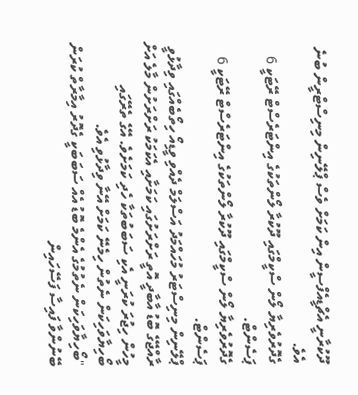ދޫކުރާނީ އެޗްޑީއެފްސީން އިން ކަމަށް ވެސް ޕްލޭނިން މިނިސްޓްރީން ބުނެ އެވެ.
ގެދޮރުވެރިޔާ ލޯން ސްކީމްގައި ދޫކުރާ ލޯންތަކުގެ އިންޓަރެސްޓް ރޭޓަކީ 6 ޕަސެންޓް.
ގެދޮރުވެރިޔާ ލޯން ސްކީމްގައި ދޫކުރާ ލޯންތަކުގެ އިންޓަރެސްޓް ރޭޓަކީ 6 ޕަސެންޓް.
ޕްލޭނިން މިނިސްޓަރު މުހައްމަދު އަސްލަމް ދެއްވި ވީޑިއޯ ހިތޯބެއްގައި ވިދާޅުވީ ރާއްޖޭގެ ބޮޑު އާބާދީ އޮތީ ރަށްރަށުގައި ކަމަށާއި އެކަމަކު ރަށްރަށުން މާލެ އަށް މީހުން ހިޖުރަ ކުރަނީ އެކި ސަބަބުތަކާ ހެދި ކަމަށެވެ. އޭގެ ތެރޭގައި ބޯހިޔާވަހިކަން ނެތުން ހިމެނޭ ކަމަށް އޭނާ ވިދާޅުވި އެވެ.
"ބޯހިޔާވަހިކަން ނެތުމުގެ އެންމެ ބޮޑު އެއް ސަބަބަކީ ގެދޮރު އިމާރާތް ކުރަން ބޭނުންވާ ފައިސާ ފަސޭހައިން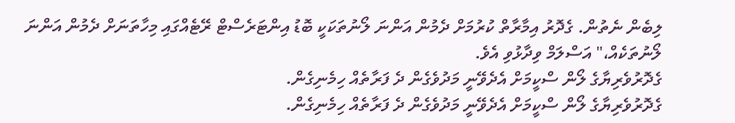ލިބެން ނެތުން. ގެދޮރު އިމާރާތް ކުރުމަށް ދެމުން އަންނަ ލޯނުތަކަކީ ބޮޑު އިންޓަރެސްޓް ރޭޓެއްގައި މިހާތަނަށް ދެމުން އަންނަ ލޯނުތަކެއް،" އަސްލަމް ވިދާޅުވި އެވެ.
ގެދޮރުވެރިޔާގެ ލޯން ސްކީމަށް އެދެވޭނީ މަދުވެގެން ދެ ފަރާތެއް ހިމެނިގެން.
ގެދޮރުވެރިޔާގެ ލޯން ސްކީމަށް އެދެވޭނީ މަދުވެގެން ދެ ފަރާތެއް ހިމެނިގެން.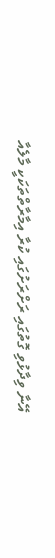އޭނާ ވިދާޅުވި ގޮތުގައި ރަށްރަށުގައި ކުރާ އިމާރާތްތަކަކީ މާލެއާ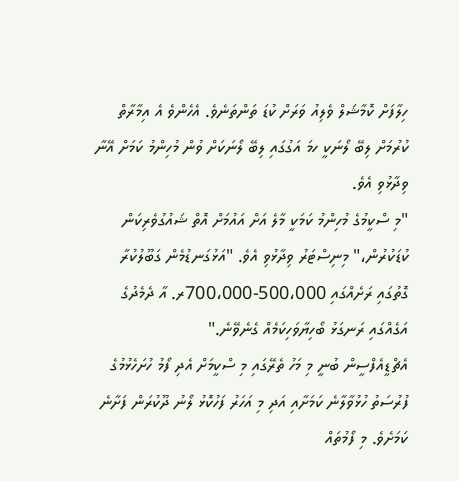ހިލާފަށް ކޮމާޝަލް ވެލިއު ވަރަށް ކުޑަ ތަންތަނެވެ. އެހެންވެ އެ އިމާރާތް ކުރުމަށް ލިބޭ ލޯނަކީ ހމަ އަގުގައި ލިބޭ ލޯނަކަށް ވުން މުހިންމު ކަމަށް އޭނާ ވިދާޅުވި އެވެ.
"މި ސްކީމުގެ މުހިންމު ކަމަކީ މާލެ އަށް އައުމަށް އޮތް ޝައުގުވެރިކަން ކުޑަކުރުން،" މިނިސްޓަރު ވިދާޅުވި އެވެ. "އަޅުގަނޑުމެން ގަބޫލުކުރާ ގޮތުގައި ރަށެއްގައި 500،000-700،000ރ. އާ ދެމެދުގެ އަގެއްގައި ރަނގަޅު ބޯހިޔާވަހިކަމެއް ގެނެވޭނެ."
އެޗްޑީއެފްސީން ބުނީ މި މަހު ތެރޭގައި މި ސްކީމަށް އެދި ފޯމު ހުށަހެޅުމުގެ ފުރުސަތު ހުޅުވާލާނެ ކަމަށާއި އަދި މި އަހަރު ފަހުކޮޅު ލޯނު ދޫކުރަން ފަށާނެ ކަމަށެވެ. މި ފޯމުތައް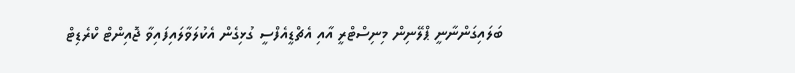ބަލައިގަންނާނީ ޕްލޭނިން މިނިސްޓްރީ އާއި އެޗްޑީއެފްސީ ގުޅިގެން އެކުލަވާލައިފައިވާ ޖޮއިންޓް ކްރެޑިޓް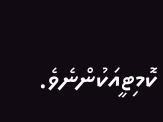ކޮމިޓީއަކުންނެވެ.